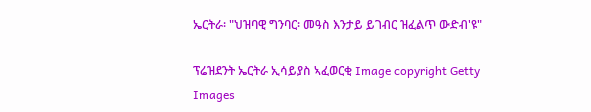ኤርትራ፡ "ህዝባዊ ግንባር፡ መዓስ እንታይ ይገብር ዝፈልጥ ውድብ'ዩ"

ፕሬዝደንት ኤርትራ ኢሳይያስ ኣፈወርቂ Image copyright Getty Images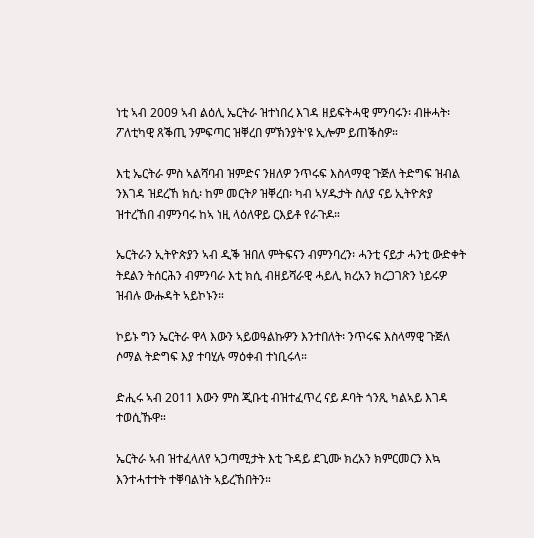ነቲ ኣብ 2009 ኣብ ልዕሊ ኤርትራ ዝተነበረ እገዳ ዘይፍትሓዊ ምንባሩን፡ ብዙሓት፡ ፖለቲካዊ ጸቕጢ ንምፍጣር ዝቐረበ ምኽንያት'ዩ ኢሎም ይጠቕስዎ።

እቲ ኤርትራ ምስ ኣልሻባብ ዝምድና ንዘለዎ ንጥሩፍ እስላማዊ ጉጅለ ትድግፍ ዝብል ንእገዳ ዝደረኸ ክሲ፡ ከም መርትዖ ዝቐረበ፡ ካብ ኣሃዱታት ስለያ ናይ ኢትዮጵያ ዝተረኸበ ብምንባሩ ከኣ ነዚ ላዕለዋይ ርእይቶ የራጉዶ።

ኤርትራን ኢትዮጵያን ኣብ ዲቕ ዝበለ ምትፍናን ብምንባረን፡ ሓንቲ ናይታ ሓንቲ ውድቀት ትደልን ትሰርሕን ብምንባራ እቲ ክሲ ብዘይሻራዊ ሓይሊ ክረአን ክረጋገጽን ነይሩዎ ዝብሉ ውሑዳት ኣይኮኑን።

ኮይኑ ግን ኤርትራ ዋላ እውን ኣይወዓልኩዎን እንተበለት፡ ንጥሩፍ እስላማዊ ጉጅለ ሶማል ትድግፍ እያ ተባሂሉ ማዕቀብ ተነቢሩላ።

ድሒሩ ኣብ 2011 እውን ምስ ጂቡቲ ብዝተፈጥረ ናይ ዶባት ጎንጺ ካልኣይ እገዳ ተወሲኹዋ።

ኤርትራ ኣብ ዝተፈላለየ ኣጋጣሚታት እቲ ጉዳይ ደጊሙ ክረአን ክምርመርን እኳ እንተሓተተት ተቐባልነት ኣይረኸበትን።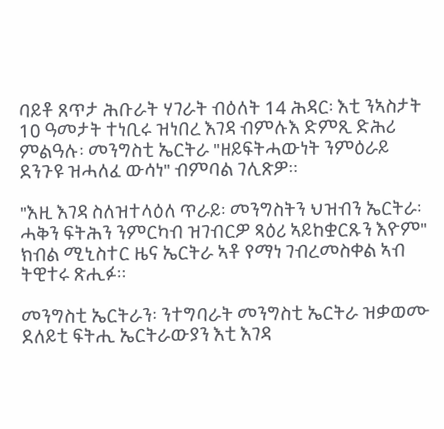ባይቶ ጸጥታ ሕቡራት ሃገራት ብዕለት 14 ሕዳር፡ እቲ ንኣስታት 10 ዓመታት ተነቢሩ ዝነበረ እገዳ ብምሉእ ድምጺ ድሕሪ ምልዓሉ፡ መንግስቲ ኤርትራ "ዘይፍትሓውነት ንምዕራይ ደንጉዩ ዝሓለፈ ውሳነ" ብምባል ገሊጽዎ።

"እዚ እገዳ ስለዝተላዕለ ጥራይ፡ መንግስትን ህዝብን ኤርትራ፡ ሓቅን ፍትሕን ንምርካብ ዝገብርዎ ጻዕሪ ኣይከቋርጹን እዮም" ክብል ሚኒስተር ዜና ኤርትራ ኣቶ የማነ ገብረመስቀል ኣብ ትዊተሩ ጽሒፉ።

መንግስቲ ኤርትራን፡ ንተግባራት መንግስቲ ኤርትራ ዝቃወሙ ደለይቲ ፍትሒ ኤርትራውያን እቲ እገዳ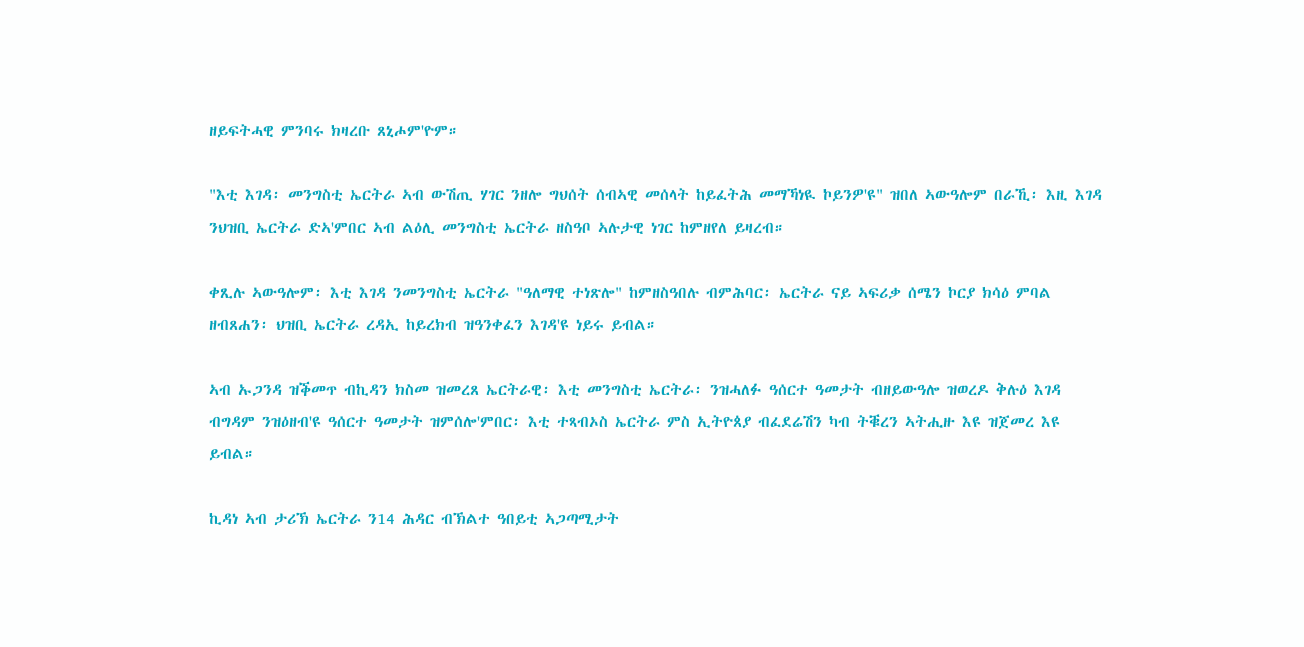ዘይፍትሓዊ ምንባሩ ክዛረቡ ጸኒሖም'ዮም።

"እቲ እገዳ፡ መንግስቲ ኤርትራ ኣብ ውሽጢ ሃገር ንዘሎ ግህሰት ሰብኣዊ መሰላት ከይፈትሕ መማኻነዪ ኮይንዎ'ዩ" ዝበለ ኣውዓሎም በራኺ፡ እዚ እገዳ ንህዝቢ ኤርትራ ድኣ'ምበር ኣብ ልዕሊ መንግስቲ ኤርትራ ዘስዓቦ ኣሉታዊ ነገር ከምዘየለ ይዛረብ።

ቀጺሉ ኣውዓሎም፡ እቲ እገዳ ንመንግስቲ ኤርትራ "ዓለማዊ ተነጽሎ" ከምዘስዓበሉ ብምሕባር፡ ኤርትራ ናይ ኣፍሪቃ ሰሜን ኮርያ ክሳዕ ምባል ዘብጸሐን፡ ህዝቢ ኤርትራ ረዳኢ ከይረክብ ዝዓንቀፈን እገዳ'ዩ ነይሩ ይብል።

ኣብ ኡጋንዳ ዝቕመጥ ብኪዳን ክስመ ዝመረጸ ኤርትራዊ፡ እቲ መንግስቲ ኤርትራ፡ ንዝሓለፉ ዓሰርተ ዓመታት ብዘይውዓሎ ዝወረዶ ቅሉዕ እገዳ ብግዳም ንዝዕዘብ'ዩ ዓሰርተ ዓመታት ዝምሰሎ'ምበር፡ እቲ ተጻብኦስ ኤርትራ ምስ ኢትዮጰያ ብፈደሬሽን ካብ ትቑረን ኣትሒዙ እዩ ዝጀመረ እዩ ይብል።

ኪዳነ ኣብ ታሪኽ ኤርትራ ን14 ሕዳር ብኽልተ ዓበይቲ ኣጋጣሚታት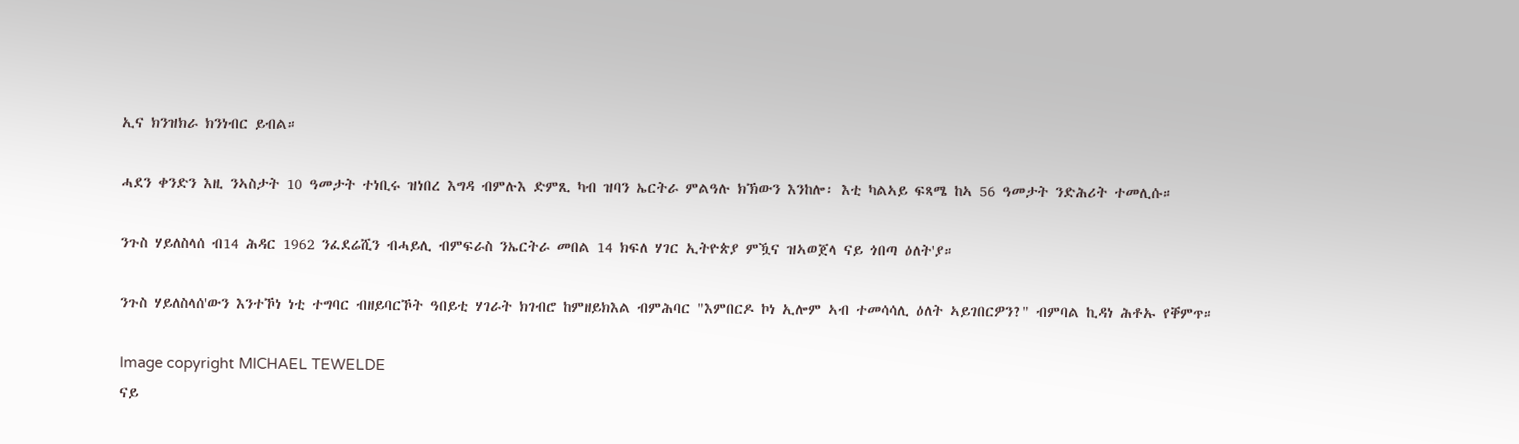ኢና ክንዝክራ ክንነብር ይብል።

ሓደን ቀንድን እዚ ንኣስታት 10 ዓመታት ተነቢሩ ዝነበረ እግዳ ብምሉእ ድምጺ ካብ ዝባን ኤርትራ ምልዓሉ ክኽውን እንከሎ፡ እቲ ካልኣይ ፍጻሜ ከኣ 56 ዓመታት ንድሕሪት ተመሊሱ።

ንጉስ ሃይለስላሰ ብ14 ሕዳር 1962 ንፈደሬሺን ብሓይሊ ብምፍራስ ንኤርትራ መበል 14 ክፍለ ሃገር ኢትዮጵያ ምዃና ዝኣወጀላ ናይ ጎበጣ ዕለት'ያ።

ንጉስ ሃይለስላሰ'ውን እንተኾነ ነቲ ተግባር ብዘይባርኾት ዓበይቲ ሃገራት ክገብሮ ከምዘይክእል ብምሕባር "እምበርዶ ኮነ ኢሎም ኣብ ተመሳሳሊ ዕለት ኣይገበርዎን?" ብምባል ኪዳነ ሕቶኡ የቐምጥ።

Image copyright MICHAEL TEWELDE
ናይ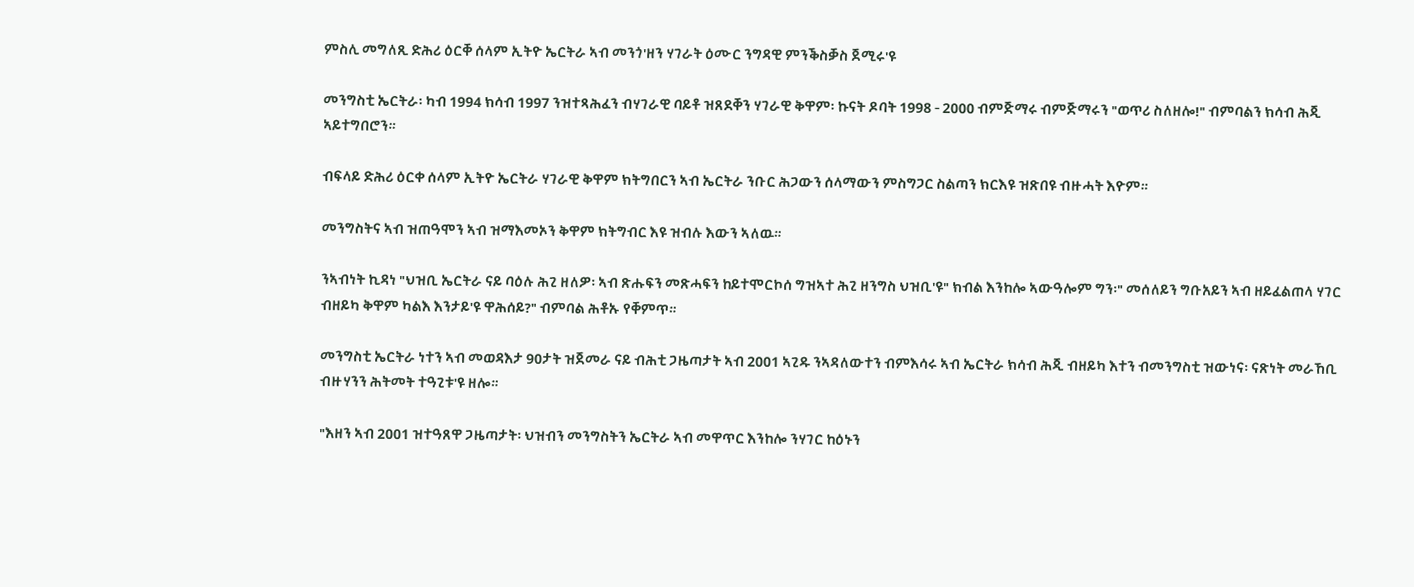ምስሊ መግለጺ ድሕሪ ዕርቐ ሰላም ኢትዮ ኤርትራ ኣብ መንጎ'ዘን ሃገራት ዕሙር ንግዳዊ ምንቕስቓስ ጀሚሩ'ዩ

መንግስቲ ኤርትራ፡ ካብ 1994 ክሳብ 1997 ንዝተጻሕፈን ብሃገራዊ ባይቶ ዝጸደቐን ሃገራዊ ቅዋም፡ ኩናት ዶባት 1998 - 2000 ብምጅማሩ ብምጅማሩን "ወጥሪ ስለዘሎ!" ብምባልን ክሳብ ሕጂ ኣይተግበሮን።

ብፍላይ ድሕሪ ዕርቀ ሰላም ኢትዮ ኤርትራ ሃገራዊ ቅዋም ክትግበርን ኣብ ኤርትራ ንቡር ሕጋውን ሰላማውን ምስግጋር ስልጣን ክርእዩ ዝጽበዩ ብዙሓት እዮም።

መንግስትና ኣብ ዝጠዓሞን ኣብ ዝማእመኦን ቅዋም ክትግብር እዩ ዝብሉ እውን ኣለዉ።

ንኣብነት ኪዳነ "ህዝቢ ኤርትራ ናይ ባዕሉ ሕጊ ዘለዎ፡ ኣብ ጽሑፍን መጽሓፍን ከይተሞርኮሰ ግዝኣተ ሕጊ ዘንግስ ህዝቢ'ዩ" ክብል እንከሎ ኣውዓሎም ግን፡" መሰለይን ግቡአይን ኣብ ዘይፈልጠላ ሃገር ብዘይካ ቅዋም ካልእ እንታይ'ዩ ዋሕሰይ?" ብምባል ሕቶኡ የቐምጥ።

መንግስቲ ኤርትራ ነተን ኣብ መወዳእታ 90ታት ዝጀመራ ናይ ብሕቲ ጋዜጣታት ኣብ 2001 ኣጊዱ ንኣዳለውተን ብምእሳሩ ኣብ ኤርትራ ክሳብ ሕጂ ብዘይካ እተን ብመንግስቲ ዝውነና፡ ናጽነት መራኸቢ ብዙሃንን ሕትመት ተዓጊቱ'ዩ ዘሎ።

"እዘን ኣብ 2001 ዝተዓጸዋ ጋዜጣታት፡ ህዝብን መንግስትን ኤርትራ ኣብ መዋጥር እንከሎ ንሃገር ከዕኑን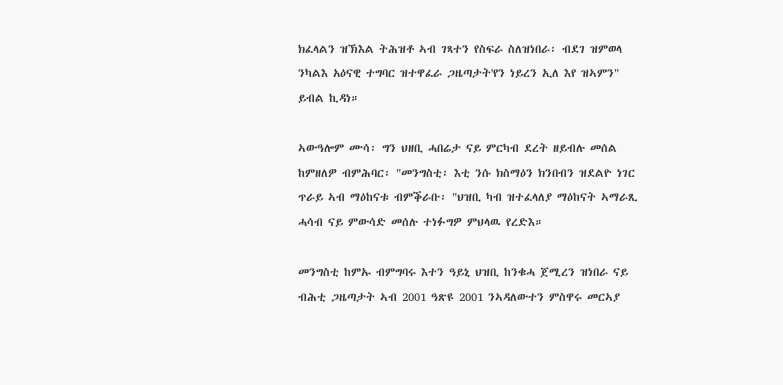ክፈላልን ዝኽእል ትሕዝቶ ኣብ ገጻተን የስፍራ ስለዝነበራ፡ ብደገ ዝምወላ ንካልእ አዕናዊ ተግባር ዝተዋፈራ ጋዜጣታት'የን ነይረን ኢለ እየ ዝኣምን" ይብል ኪዳነ።

ኣውዓሎም ሙሳ፡ ግን ህዘቢ ሓበሬታ ናይ ምርካብ ደረት ዘይብሉ መሰል ከምዘለዎ ብምሕባር፡ "መንግስቲ፡ እቲ ንሱ ክስማዕን ክንበብን ዝደልዮ ነገር ጥራይ ኣብ ማዕከናቱ ብምቕራቡ፡ "ህዝቢ ካብ ዝተፈላለያ ማዕከናት ኣማራጺ ሓሳብ ናይ ምውሳድ መሰሉ ተነፉግዎ ምህላዉ የረድእ።

መንግስቲ ከምኡ ብምግባሩ እተን ዓይኒ ህዝቢ ከንቁሓ ጀሚረን ዝነበራ ናይ ብሕቲ ጋዜጣታት ኣብ 2001 ዓጽዩ 2001 ንኣዳለውተን ምስዋሩ መርኣያ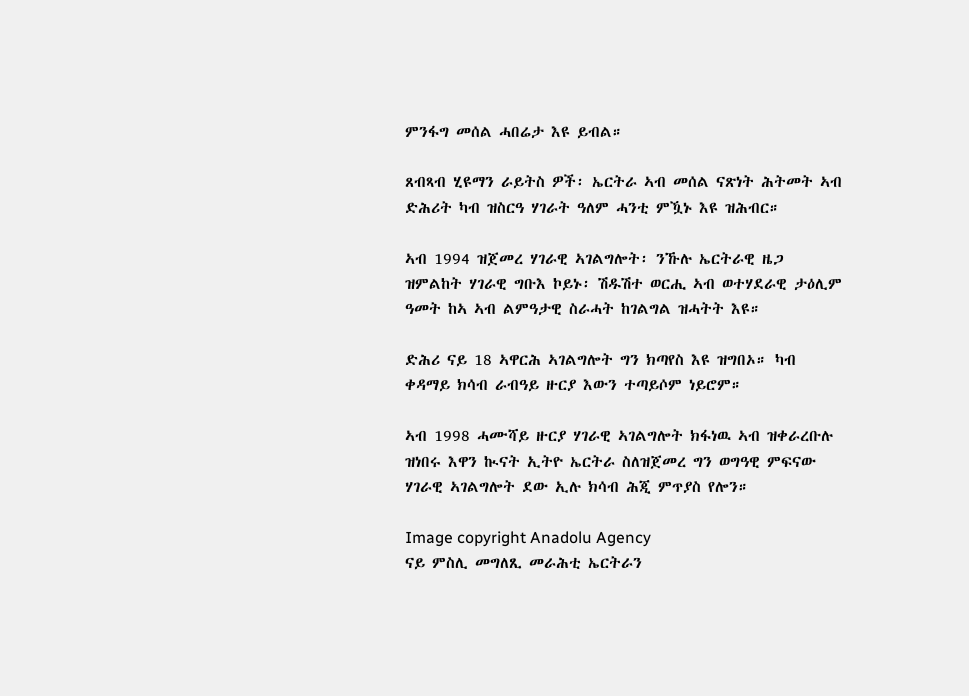ምንፋግ መሰል ሓበሬታ እዩ ይብል።

ጸብጻብ ሂዩማን ራይትስ ዎች፡ ኤርትራ ኣብ መሰል ናጽነት ሕትመት ኣብ ድሕሪት ካብ ዝስርዓ ሃገራት ዓለም ሓንቲ ምዃኑ እዩ ዝሕብር።

ኣብ 1994 ዝጀመረ ሃገራዊ ኣገልግሎት፡ ንኹሉ ኤርትራዊ ዜጋ ዝምልከት ሃገራዊ ግቡእ ኮይኑ፡ ሽዱሽተ ወርሒ ኣብ ወተሃደራዊ ታዕሊም ዓመት ከኣ ኣብ ልምዓታዊ ስራሓት ከገልግል ዝሓትት እዩ።

ድሕሪ ናይ 18 ኣዋርሕ ኣገልግሎት ግን ክጣየስ እዩ ዝግበኦ። ካብ ቀዳማይ ክሳብ ራብዓይ ዙርያ እውን ተጣይሶም ነይሮም።

ኣብ 1998 ሓሙሻይ ዙርያ ሃገራዊ ኣገልግሎት ክፋነዉ ኣብ ዝቀራረቡሉ ዝነበሩ እዋን ኲናት ኢትዮ ኤርትራ ስለዝጀመረ ግን ወግዓዊ ምፍናው ሃገራዊ ኣገልግሎት ደው ኢሉ ክሳብ ሕጂ ምጥያስ የሎን።

Image copyright Anadolu Agency
ናይ ምስሊ መግለጺ መራሕቲ ኤርትራን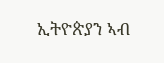ኢትዮጵያን ኣብ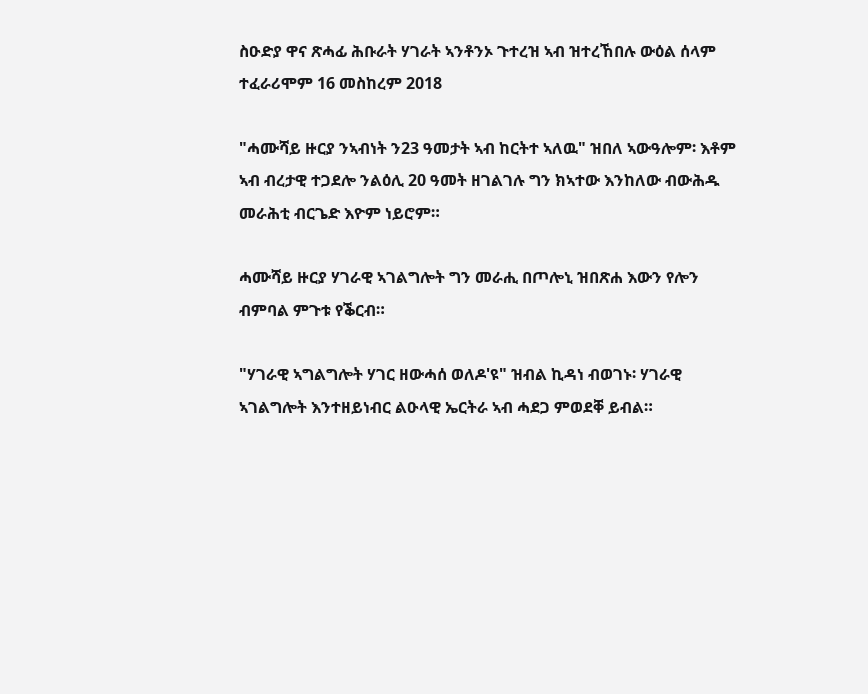ስዑድያ ዋና ጽሓፊ ሕቡራት ሃገራት ኣንቶንኦ ጉተረዝ ኣብ ዝተረኸበሉ ውዕል ሰላም ተፈራሪሞም 16 መስከረም 2018

"ሓሙሻይ ዙርያ ንኣብነት ን23 ዓመታት ኣብ ከርትተ ኣለዉ" ዝበለ ኣውዓሎም፡ እቶም ኣብ ብረታዊ ተጋደሎ ንልዕሊ 20 ዓመት ዘገልገሉ ግን ክኣተው እንከለው ብውሕዱ መራሕቲ ብርጌድ እዮም ነይሮም።

ሓሙሻይ ዙርያ ሃገራዊ ኣገልግሎት ግን መራሒ በጦሎኒ ዝበጽሐ እውን የሎን ብምባል ምጉቱ የቕርብ።

"ሃገራዊ ኣግልግሎት ሃገር ዘውሓሰ ወለዶ'ዩ" ዝብል ኪዳነ ብወገኑ፡ ሃገራዊ ኣገልግሎት እንተዘይነብር ልዑላዊ ኤርትራ ኣብ ሓደጋ ምወደቐ ይብል።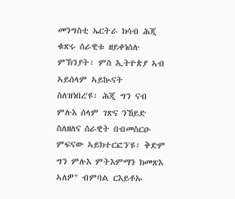መንግስቲ ኤርትራ ክሳብ ሕጂ ቁጽሩ ሰራዊቱ ዘይቀነሰሉ ምኽንያት፡ ምስ ኢትዮጵያ ኣብ ኣይሰላም ኣይኲናት ስለዝነበረ'ዩ፡ ሕጂ ግን ናብ ምሉእ ሰላም ገጽና ንኸይድ ስለዘለና ሰራዊት በብመስርዑ ምፍናው ኣይክተርፎን'ዩ፡ ቅድም ግን ምሉእ ምትእምማን ክመጽእ ኣለዎ" ብምባል ርእይቶኡ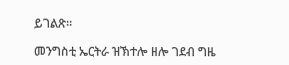ይገልጽ።

መንግስቲ ኤርትራ ዝኽተሎ ዘሎ ገደብ ግዜ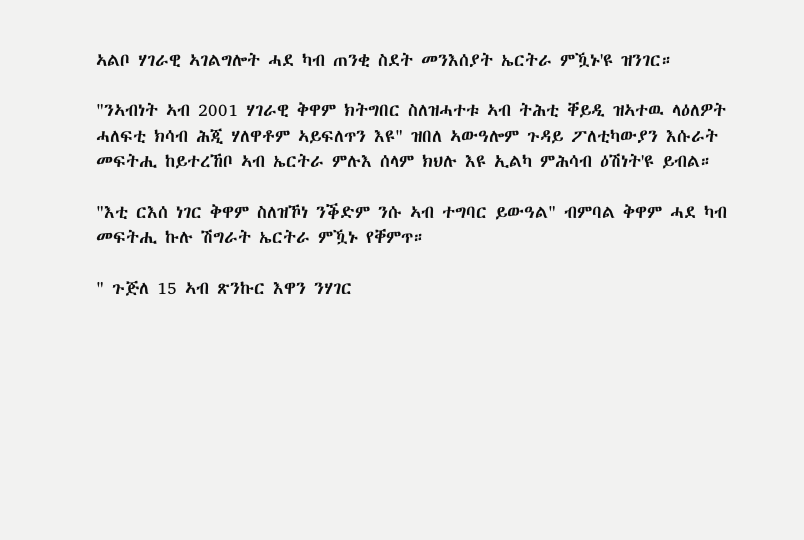ኣልቦ ሃገራዊ ኣገልግሎት ሓደ ካብ ጠንቂ ስደት መንእሰያት ኤርትራ ምዃኑ'ዩ ዝንገር።

"ንኣብነት ኣብ 2001 ሃገራዊ ቅዋም ክትግበር ስለዝሓተቱ ኣብ ትሕቲ ቐይዲ ዝኣተዉ ላዕለዎት ሓለፍቲ ክሳብ ሕጂ ሃለዋቶም ኣይፍለጥን እዩ" ዝበለ ኣውዓሎም ጉዳይ ፖለቲካውያን እሱራት መፍትሒ ከይተረኸቦ ኣብ ኤርትራ ምሉእ ሰላም ክህሉ እዩ ኢልካ ምሕሳብ ዕሽነት'ዩ ይብል።

"እቲ ርእሰ ነገር ቅዋም ስለዝኾነ ንቕድም ንሱ ኣብ ተግባር ይውዓል" ብምባል ቅዋም ሓደ ካብ መፍትሒ ኩሉ ሽግራት ኤርትራ ምዃኑ የቐምጥ።

" ጉጅለ 15 ኣብ ጽንኩር እዋን ንሃገር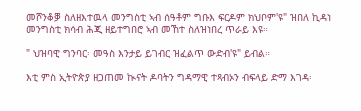መሾንቆቓ ስለዘእተዉላ መንግስቲ ኣብ ሰዓቶም ግቡእ ፍርዶም ክህቦም'ዩ" ዝበለ ኪዳነ መንግስቲ ክሳብ ሕጂ ዘይተግበሮ ኣብ መኸተ ስለዝነበረ ጥራይ እዩ።

" ህዝባዊ ግንባር፡ መዓስ እንታይ ይገብር ዝፈልጥ ውድብ'ዩ" ይብል።

እቲ ምስ ኢትዮጵያ ዘጋጠመ ኲናት ዶባትን ግዳማዊ ተጻብኦን ብፍላይ ድማ እገዳ፡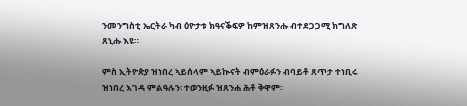ንመንግስቲ ኤርትራ ካብ ዕዮታቱ ክዓናቕፍዎ ከምዝጸንሑ ብተደጋጋሚ ክግለጽ ጸኒሑ እዩ።

ምስ ኢትዮጵያ ዝነበረ ኣይሰላም ኣይኲናት ብምዕራፉን ብባይቶ ጸጥታ ተነቢሩ ዝነበረ እገዳ ምልዓሉን፡ ተወንዚፉ ዝጸንሐ ሕቶ ቅዋም፡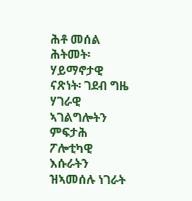ሕቶ መሰል ሕትመት፡ ሃይማኖታዊ ናጽነት፡ ገደብ ግዜ ሃገራዊ ኣገልግሎትን ምፍታሕ ፖሎቲካዊ እሱራትን ዝኣመሰሉ ነገራት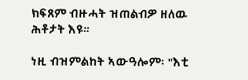ክፍጸም ብዙሓት ዝጠልብዎ ዘለዉ ሕቶታት እዩ።

ነዚ ብዝምልከት ኣውዓሎም፡ "እቲ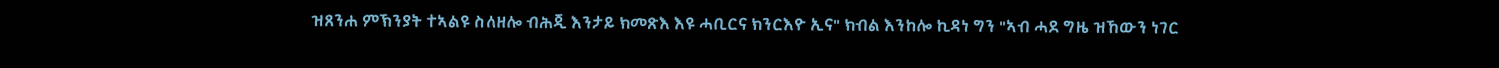ዝጸንሐ ምኽንያት ተኣልዩ ስለዘሎ ብሕጂ እንታይ ክመጽእ እዩ ሓቢርና ክንርእዮ ኢና" ክብል እንከሎ ኪዳነ ግን "ኣብ ሓደ ግዜ ዝኸውን ነገር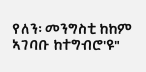የለን፡ መንግስቲ ከከም ኣገባቡ ከተግብሮ'ዩ"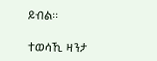ይብል።

ተወሳኺ ዛንታ